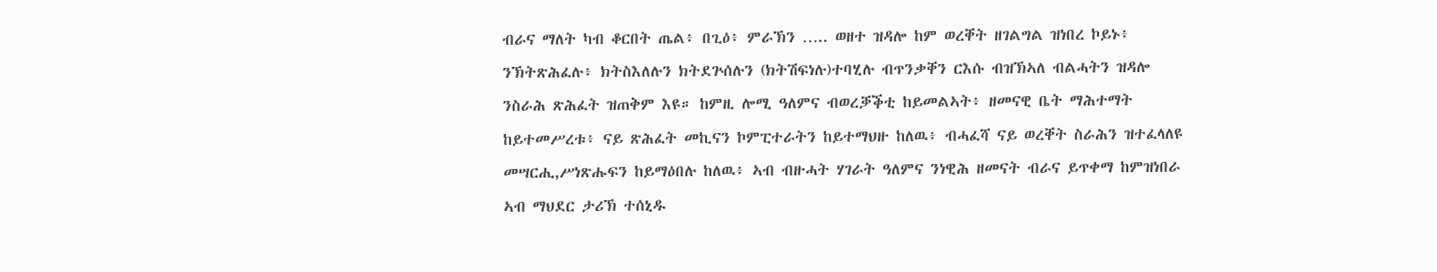ብራና ማለት ካብ ቆርበት ጤል፥ በጊዕ፥ ምራኽን ….. ወዘተ ዝዳሎ ከም ወረቐት ዘገልግል ዝነበረ ኮይኑ፥ ንኽትጽሕፈሉ፥ ክትስእለሉን ክትደጕሰሉን (ክትሽፍነሉ)ተባሂሉ ብጥንቃቐን ርእሱ ብዝኽኣለ ብልሓትን ዝዳሎ ንስራሕ ጽሕፈት ዝጠቅም እዩ። ከምዚ ሎሚ ዓለምና ብወረቓቕቲ ከይመልኣት፥ ዘመናዊ ቤት ማሕተማት ከይተመሥረቱ፥ ናይ ጽሕፈት መኪናን ኮምፒተራትን ከይተማህዙ ከለዉ፥ ብሓፈሻ ናይ ወረቐት ስራሕን ዝተፈላለዩ መሣርሒ,ሥነጽሑፍን ከይማዕበሉ ከለዉ፥ ኣብ ብዙሓት ሃገራት ዓለምና ንነዊሕ ዘመናት ብራና ይጥቀማ ከምዝነበራ ኣብ ማህደር ታሪኽ ተሰኒዱ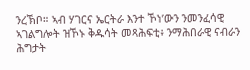ንረኽቦ። ኣብ ሃገርና ኤርትራ እንተ ኾነ’ውን ንመንፈሳዊ ኣገልግሎት ዝኾኑ ቅዱሳት መጻሕፍቲ፥ ንማሕበራዊ ናብራን ሕግታት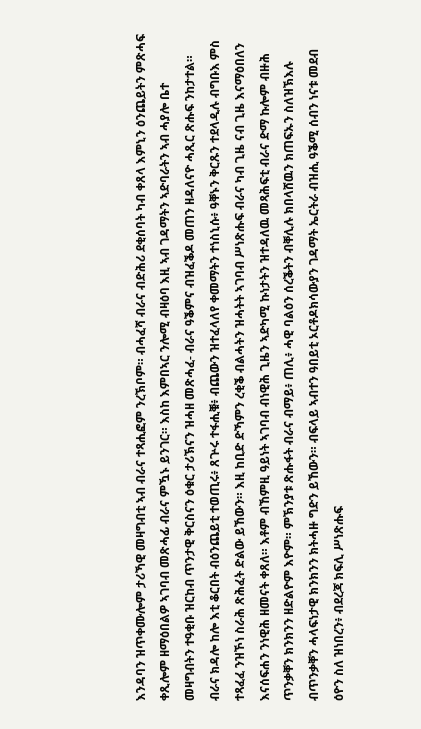እንዳባን ዝጥቀሙሎም ታሪኻዊ መዛግብቲ ኣብ ብራና ተጻሒፎም ንረኽቦም። ብሓፈሻ ብራና ብድሕሪ ደቂሰባት ካብ ቀጸላ እምኒን ዕንጨይትን ምጽሓፍ ቀጺሎም ዘማዕበልዎ ኣገባብ መጽሓፊ ብራና ምዃኑ ይንገር። እስከ እምበኣር ንሎሚ ብዛዕባ እዚ ኣብ ገዳማትን ኣድባራትን ኣብ ሓያሎ ቤተ መዛግብትን ተዓቂቡ ዝርከብ ጥንታዊ ቅርስናን ዕቁር ታሪኽናን ዝሓዘ መጽሓፈ- ብራና ዓቕምና ብዝፈቕዶ መጠን ዘዳለናዮ ሓጺር ጽሑፍ ንከታተል።
ብራና ክዳሎ ከሎ እቲ ቆርበት ብዕንጨይቲ ተወጢሩ፥ ጸጕሩ ተፋሒቑ፥ ብጨውን ዝተፈላለየ ቀመማትን ተነስኒሱ፥ ዓቐኑን ቅርጹን ተደላዲሉ ብግቡእ ምስ ተጻፈፈ ንዝኾነ ስራሕ ጽሕፈት ድልው ይኸውን። እዚ ከቢድ ድኻምን ረቂቕ ብልሓትን ዝሓትት ኣገባብ ሥነጽሑፍ ብራና ካብ ጊዜ ናብ ጊዜ እናማዕበለን እናሰፍሐን ንነዊሕ ዘመናት ቀጸለ። እቶም ብኸምዚ ዓይነት ኣገባብ ብነዊሕ ጊዜን ኣድካሚ ኩነታትን ዝተዳለዉ መጻሕፍቲ ብራና ድማ ኩሎም ብዙሕ ጥንቃቐን ክንክንን ዘድልዮም እዮም። ምኽንያቱ ጽሑፋት ብራና ብማይ፥ ጠሊ፥ ሓዊ ባልዕን ሰረቕትን ብቐሊሉ ክበላሸዉን ክጠፍኡን ስለዝኽእሉ ብጥንቃቐን ሓላፍነታዊ ክንክንን ክትሓዙ ግድን ይኸውን። ብፍላይ ኣብተን ዓበይቲ ኦርቶዶክሳውያን ገዳማት ኤርትራ ብዝሒ ዓቕሚ ሰብን ነናቱ መደብ ዕዮን ስለ ዝነበረን፥ ብደረጃ ክፍሊ ሥነጽሑፍ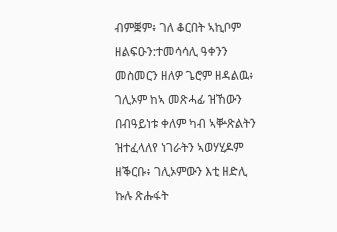ብምቛም፥ ገለ ቆርበት ኣኪቦም ዘልፍዑን:ተመሳሳሊ ዓቀንን መስመርን ዘለዎ ጌሮም ዘዳልዉ፥ ገሊኦም ከኣ መጽሓፊ ዝኸውን በብዓይነቱ ቀለም ካብ ኣቝጽልትን ዝተፈላለየ ነገራትን ኣወሃሂዶም ዘቕርቡ፥ ገሊኦምውን እቲ ዘድሊ ኩሉ ጽሑፋት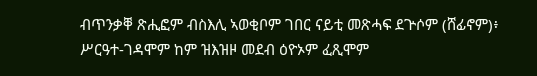ብጥንቃቐ ጽሒፎም ብስእሊ ኣወቂቦም ገበር ናይቲ መጽሓፍ ደጕሶም (ሸፊኖም)፥ ሥርዓተ-ገዳሞም ከም ዝእዝዞ መደብ ዕዮኦም ፈጺሞም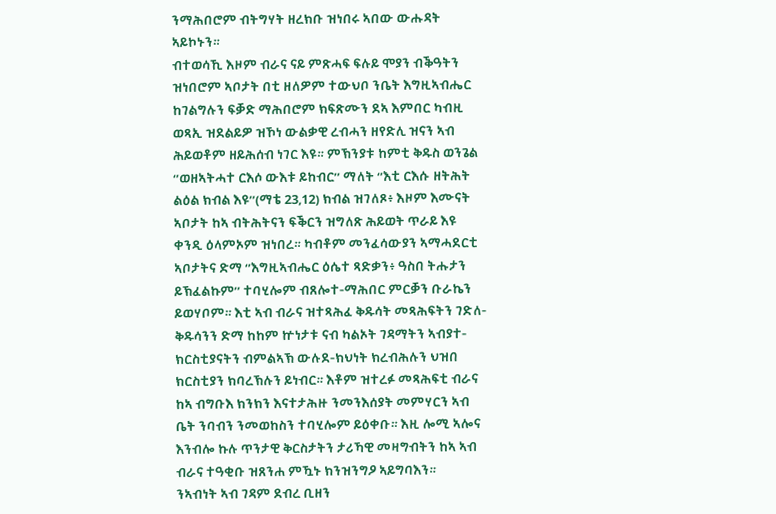ንማሕበሮም ብትግሃት ዘረክቡ ዝነበሩ ኣበው ውሑዳት ኣይኮኑን።
ብተወሳኺ እዞም ብራና ናይ ምጽሓፍ ፍሉይ ሞያን ብቕዓትን ዝነበሮም ኣቦታት በቲ ዘለዎም ተውህቦ ንቤት እግዚኣብሔር ከገልግሉን ፍቓድ ማሕበሮም ክፍጽሙን ደኣ እምበር ካብዚ ወጻኢ ዝደልይዎ ዝኾነ ውልቃዊ ረብሓን ዘየድሊ ዝናን ኣብ ሕይወቶም ዘይሕሰብ ነገር እዩ። ምኽንያቱ ከምቲ ቅዱስ ወንጌል ‘’ወዘኣትሓተ ርእሶ ውእቱ ይከብር’’ ማለት ‘’እቲ ርእሱ ዘትሕት ልዕል ክብል እዩ’’(ማቴ 23,12) ክብል ዝገለጾ፥ እዞም እሙናት ኣቦታት ከኣ ብትሕትናን ፍቕርን ዝግለጽ ሕይወት ጥራይ እዩ ቀንዲ ዕላምኦም ዝነበረ። ካብቶም መንፈሳውያን ኣማሓደርቲ ኣቦታትና ድማ ‘’እግዚኣብሔር ዕሴተ ጻድቃን፥ ዓስበ ትሑታን ይኽፈልኩም’’ ተባሂሎም ብጸሎተ-ማሕበር ምርቓን ቡራኬን ይወሃቦም። እቲ ኣብ ብራና ዝተጻሕፈ ቅዱሳት መጻሕፍትን ገድለ-ቅዱሳንን ድማ ከከም ኵነታቱ ናብ ካልኦት ገዳማትን ኣብያተ-ክርስቲያናትን ብምልኣኽ ውሉደ-ክህነት ክረብሕሉን ህዝበ ክርስቲያን ክባረኽሉን ይነብር። እቶም ዝተረፉ መጻሕፍቲ ብራና ከኣ ብግቡእ ክንክን እናተታሕዙ ንመንእሰያት መምሃርን ኣብ ቤት ንባብን ንመወከስን ተባሂሎም ይዕቀቡ። እዚ ሎሚ ኣሎና እንብሎ ኩሉ ጥንታዊ ቅርስታትን ታሪኻዊ መዛግብትን ከኣ ኣብ ብራና ተዓቂቡ ዝጸንሐ ምዃኑ ክንዝንግዖ ኣይግባእን።
ንኣብነት ኣብ ገዳም ደብረ ቢዘን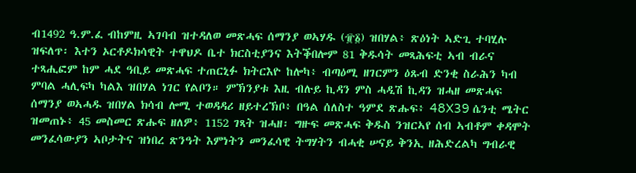ብ1492 ዓ.ም.ፈ ብከምዚ ኣገባብ ዝተዳለወ መጽሓፍ ሰማንያ ወኣሃዱ (፹፩) ዝበሃል፥ ጽዕነት ኣድጊ ተባሂሉ ዝፍለጥ፡ እተን ኦርቶዶክሳዊት ተዋህዶ ቤተ ክርስቲያንና እትቕበሎም 81 ቅዱሳት መጻሕፍቲ ኣብ ብራና ተጻሒፎም ከም ሓደ ዓቢይ መጽሓፍ ተጠርኒፉ ክትርእዮ ከሎካ፥ ብጣዕሚ ዘገርምን ዕጹብ ድንቂ ስራሕን ካብ ምባል ሓሊፍካ ካልእ ዝበሃል ነገር የልቦን። ምኽንያቱ እዚ ብሉይ ኪዳን ምስ ሓዲሽ ኪዳን ዝሓዘ መጽሓፍ ሰማንያ ወኣሓዱ ዝበሃል ክሳብ ሎሚ ተወዳዳሪ ዘይተረኽቦ፥ በዓል ሰለስተ ዓምደ ጽሑፍ፥ 48X39 ሴንቲ ሜትር ዝመጠኑ፥ 45 መስመር ጽሑፍ ዘለዎ፥ 1152 ገጻት ዝሓዘ፡ ግዙፍ መጽሓፍ ቅዱስ ንዝርኣየ ሰብ ኣብቶም ቀዳሞት መንፈሳውያን ኣቦታትና ዝነበረ ጽንዓት እምነትን መንፈሳዊ ትግሃትን ብሓቂ ሠናይ ቅንኢ ዘሕድረልካ ግብራዊ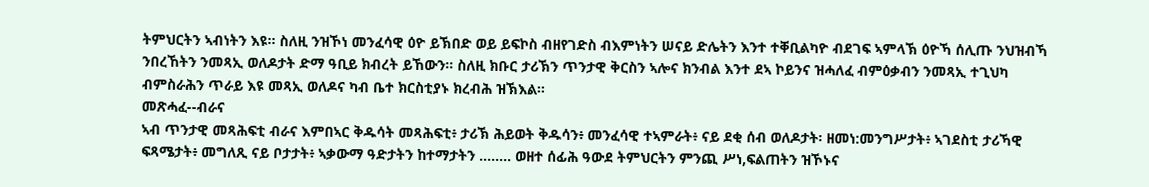ትምህርትን ኣብነትን እዩ። ስለዚ ንዝኾነ መንፈሳዊ ዕዮ ይኽበድ ወይ ይፍኮስ ብዘየገድስ ብእምነትን ሠናይ ድሌትን እንተ ተቐቢልካዮ ብደገፍ ኣምላኽ ዕዮኻ ሰሊጡ ንህዝብኻ ንበረኸትን ንመጻኢ ወለዶታት ድማ ዓቢይ ክብረት ይኸውን። ስለዚ ክቡር ታሪኽን ጥንታዊ ቅርስን ኣሎና ክንብል እንተ ደኣ ኮይንና ዝሓለፈ ብምዕቃብን ንመጻኢ ተጊህካ ብምስራሕን ጥራይ እዩ መጻኢ ወለዶና ካብ ቤተ ክርስቲያኑ ክረብሕ ዝኽእል።
መጽሓፈ--ብራና
ኣብ ጥንታዊ መጻሕፍቲ ብራና እምበኣር ቅዱሳት መጻሕፍቲ፥ ታሪኽ ሕይወት ቅዱሳን፥ መንፈሳዊ ተኣምራት፥ ናይ ደቂ ሰብ ወለዶታት፡ ዘመነ:መንግሥታት፥ ኣገደስቲ ታሪኻዊ ፍጻሜታት፥ መግለጺ ናይ ቦታታት፥ ኣቃውማ ዓድታትን ከተማታትን …….. ወዘተ ሰፊሕ ዓውደ ትምህርትን ምንጪ ሥነ,ፍልጠትን ዝኾኑና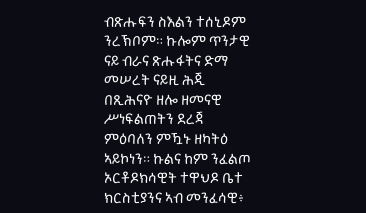ብጽሑፍን ስእልን ተሰኒዶም ንረኽቦም። ኩሎም ጥንታዊ ናይ ብራና ጽሑፋትና ድማ መሠረት ናይዚ ሕጂ በጺሕናዮ ዘሎ ዘመናዊ ሥነፍልጠትን ደረጃ ምዕባለን ምዃኑ ዘካትዕ ኣይኮነን። ኩልና ከም ንፈልጦ ኦርቶዶክሳዊት ተዋህዶ ቤተ ክርስቲያንና ኣብ መንፈሳዊ፥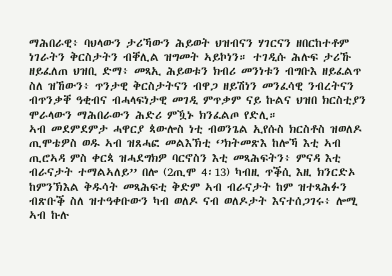ማሕበራዊ፥ ባህላውን ታሪኻውን ሕይወት ህዝብናን ሃገርናን ዘበርከተቶም ነገራትን ቅርስታትን ብቐሊል ዝግመት ኣይኮነን። ተገዲሱ ሕሉፍ ታሪኹ ዘይፈለጠ ህዝቢ ድማ፥ መጻኢ ሕይወቱን ክብሪ መንነቱን ብግቡእ ዘይፈልጥ ስለ ዝኸውን፥ ጥንታዊ ቅርስታትናን ብዋጋ ዘይሽነን መንፈሳዊ ንብረትናን ብጥንቃቐ ዓቂብና ብሓላፍነታዊ መገዲ ምጥቃም ናይ ኩልና ህዝበ ክርስቲያን ሞራላውን ማሕበራውን ሕድሪ ምዃኑ ክንፈልጦ የድሊ።
ኣብ መደምደምታ ሓዋርያ ጳውሎስ ነቲ ብወንጌል ኢየሱስ ክርስቶስ ዝወለዶ ጢሞቴዎስ ወዱ ኣብ ዝጸሓፎ መልእኽቲ ‘’ክትመጽእ ከሎኻ እቲ ኣብ ጢሮኣዳ ምስ ቀርጳ ዝሓደግክዎ ባርኖስን እቲ መጻሕፍትን፥ ምናዳ እቲ ብራናታት ተማልኣለይ’’ በሎ (2ጢሞ 4፡13) ካብዚ ጥቕሲ እዚ ክንርድኦ ከምንኽእል ቅዱሳት መጻሕፍቲ ቅድም ኣብ ብራናታት ከም ዝተጻሕፉን ብጽቡቕ ስለ ዝተዓቀቡውን ካብ ወለዶ ናብ ወለዶታት እናተሰጋገሩ፥ ሎሚ ኣብ ኩሉ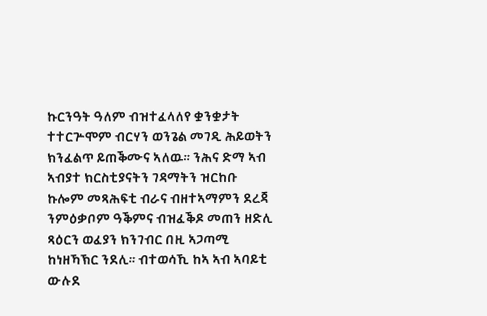ኩርንዓት ዓለም ብዝተፈላለየ ቋንቋታት ተተርጕሞም ብርሃን ወንጌል መገዲ ሕይወትን ክንፈልጥ ይጠቕሙና ኣለዉ። ንሕና ድማ ኣብ ኣብያተ ክርስቲያናትን ገዳማትን ዝርከቡ ኩሎም መጻሕፍቲ ብራና ብዘተኣማምን ደረጃ ንምዕቃቦም ዓቕምና ብዝፈቕዶ መጠን ዘድሊ ጻዕርን ወፈያን ክንገብር በዚ ኣጋጣሚ ከነዘኻኽር ንደሊ። ብተወሳኺ ከኣ ኣብ ኣባይቲ ውሉደ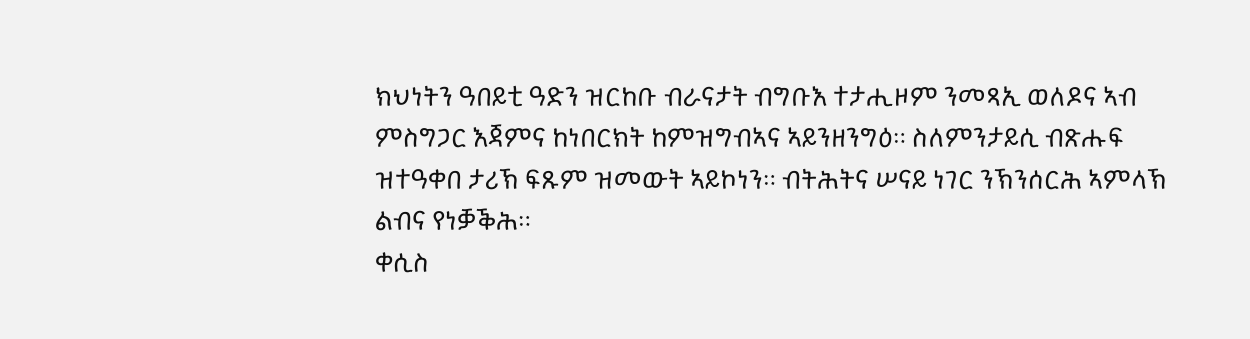ክህነትን ዓበይቲ ዓድን ዝርከቡ ብራናታት ብግቡእ ተታሒዞም ንመጻኢ ወለዶና ኣብ ምስግጋር እጃምና ከነበርክት ከምዝግብኣና ኣይንዘንግዕ። ስለምንታይሲ ብጽሑፍ ዝተዓቀበ ታሪኽ ፍጹም ዝመውት ኣይኮነን። ብትሕትና ሠናይ ነገር ንኽንሰርሕ ኣምላኽ ልብና የነቓቕሕ።
ቀሲስ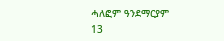ሓለፎም ዓንደማርያም
13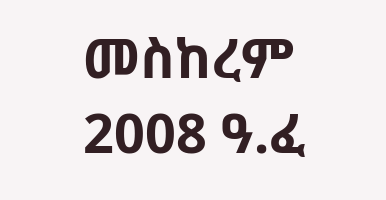መስከረም 2008 ዓ.ፈ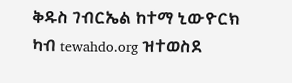ቅዱስ ገብርኤል ከተማ ኒውዮርክ ካብ tewahdo.org ዝተወስደ